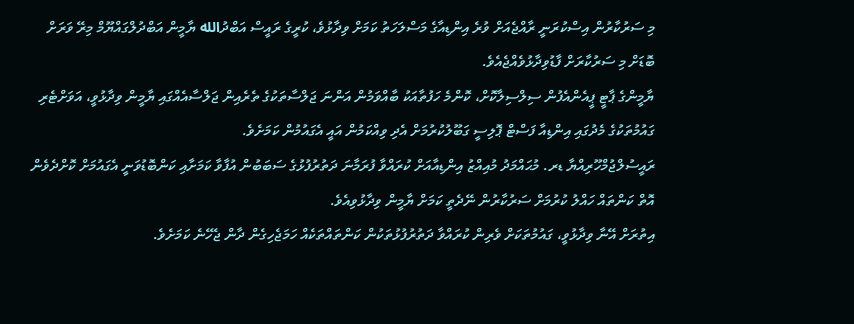މި ސަރުކާރުން އިސްކުރަނީ ރާއްޖެއަށް ވުރެ އިންޑިއާގެ މަސްލަހަތު ކަމަށް ވިދާޅުވެ، ކުރީގެ ރައީސް އަބްދުالله ޔާމީން އަބްދުލްގައްޔޫމް މިރޭ ވަރަށް ބޮޑަށް މި ސަރުކާރަށް ފާޑުވިދާޅުވެއްޖެއެވެ.
ޔާމީންގެ ޕާޓީ ޕީއެންއެފުން ސިލްސިލާކޮށް، ކޮންމެ ހަފުތާއަކު ބާއްވަމުން އަންނަ ޖަލްސާތަކުގެ ތެރެއިން ޖަލްސާއެއްގައި ޔާމީން ވިދާޅުވީ، އަވަށްޓެރި ގައުމުތަކުގެ މެދުގައި އިންޑިއާ ފަސްޓް ޕޮލިސީ ގަބޫލުކުރުމަށް އެދި ވިއްކަމުން އައީ އެގައުމުން ކަމަށެވެ.
ރައީސުލްޖުމްހޫރިއްޔާ ޑރ. މުޙައްމަދު މުއިއްޒު އިންޑިއާއަށް ކުރައްވާ ފުރަމާނަ ދަތުރުފުޅުގެ ސަބަބުން އުފާވާ ކަމަށާއި ކަންބޮޑުވަނީ އެގައުމަށް ކޮށްދެވެން އޮތް ކަންތައް ހައްލު ކުރުމަށް ސަރުކާރުން ނޭދެތީ ކަމަށް ޔާމީން ވިދާޅުވިއެވެ.
އިތުރަށް އޭނާ ވިދާޅުވީ، ގައުމުތަކަށް ވެރިން ކުރައްވާ ދަތުރުފުޅުތަކުން ކަންތައްތަކެއް ހަމަޖެހިގެން ދާން ޖެހޭނެ ކަމަށެވެ.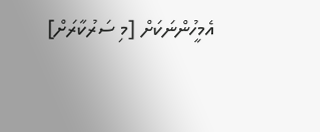އެމީހުންނަކަށް [މި ސަރުކާރަށް]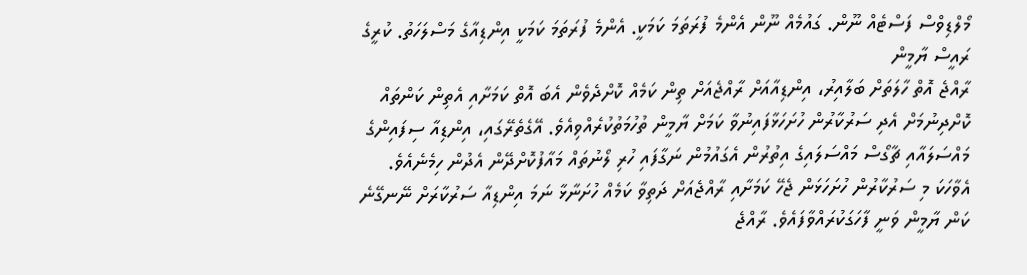މޯލްޑިވްސް ފަސްޓެއް ނޫން. ގައުމެއް ނޫން އެންމެ ފުރަތަމަ ކަމަކީ. އެންމެ ފުރަތަމަ ކަމަކީ އިންޑިއާގެ މަސްލަހަތު. ކުރީގެ ރައީސް ޔާމީން
ރާއްޖެ އޮތް ހާލަތަށް ބަލާއިރު، އިންޑިއާއަށް ރާއްޖެއަށް ތިން ކަމެއް ކޮށްދެވެން އެބަ އޮތް ކަމަށާއި އެތިން ކަންތައް ކޮށްދިނުމަށް އެދި ސަރުކާރުން ހުށަހަޅާފައިނުވާ ކަމަށް ޔާމީން ތުހުމަތުކުރެއްވިއެވެ. އޭގެތެރޭގައި، އިންޑިއާ ސިފައިންގެ މައްސަލައާއި ޗާގޯސް މައްސަލައިގެ އިތުރުން އެގައުމުން ނަގާފައި ހުރި ލޯނުތައް މައާފުކޮށްދޭން އެދުން ހިމެނެއެވެ.
އެވާހަކަ މި ސަރުކާރުން ހުށަހަޅަން ޖެހޭ ކަމަށާއި ރާއްޖެއަށް ދަތިވާ ކަމެއް ހުށަނާޅާ ނަމަ އިންޑިއާ ސަރުކާރަށް ނޭނގޭނެ ކަން ޔާމީން ވަނީ ފާހަގަކުރައްވާފައެވެ. ރާއްޖެ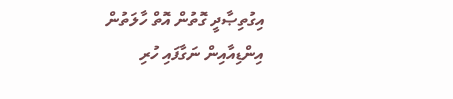އިގުތިޞާދީ ގޮތުން އޮތް ހާލަތުން އިންޑިއާއިން ނަގާފައި ހުރި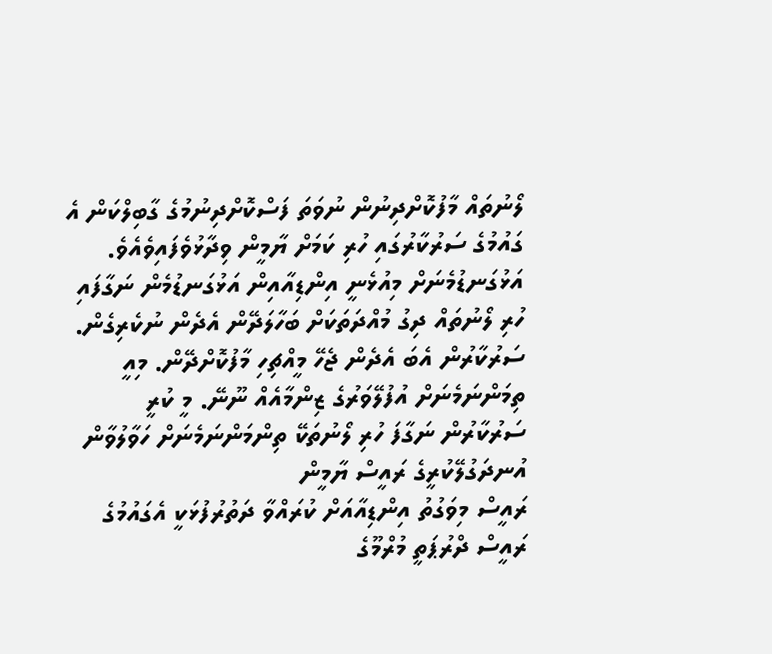ލޯނުތައް މާފުކޮށްދިނުން ނުވަތަ ފަސްކޮށްދިނުމުގެ ގާބިލްކަން އެ ގައުމުގެ ސަރުކާރުގައި ހުރި ކަމަށް ޔާމީން ވިދާޅުވެފައިވެއެވެ.
އަޅުގަނޑުމެނަށް މިއުޅެނީ އިންޑިއާއިން އަޅުގަނޑުމެން ނަގާފައި ހުރި ލޯނުތައް ދިގު މުއްދަތަކަށް ބަހާލަދޭން އެދެން ނުކެރިގެން. ސަރުކާރުން އެބަ އެދެން ޖެހޭ މީއްޗިހި މާފުކޮށްދޭން. މިއީ ތިމަންނަމެނަށް އުފުލޭވަރުގެ ޒިންމާއެއް ނޫނޭ. މީ ކުރީ ސަރުކާރުން ނަގާފަ ހުރި ލޯނުތަކޭ ތިންމަންނަމެނަށް ހަވާލުވާން އުނދަގުލޭކުރީގެ ރައީސް ޔާމީން
ރައީސް މިވަގުތު އިންޑިއާއަށް ކުރައްވާ ދަތުރުފުޅަކީ އެގައުމުގެ ރައީސް ދްރުޕަތީ މުރްމޫގެ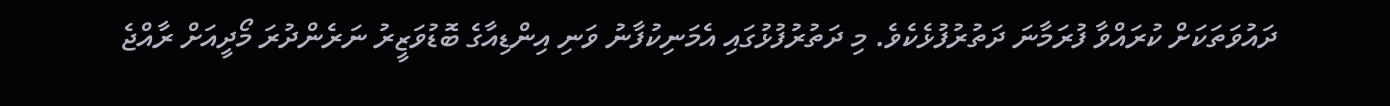ދައުވަތަކަށް ކުރައްވާ ފުރަމާނަ ދަތުރުފުޅެކެވެ. މި ދަތުރުފުޅުގައި އެމަނިކުފާނު ވަނި އިންޑިއާގެ ބޮޑުވަޒީރު ނަރެންދުރަ މޯދީއަށް ރާއްޖެ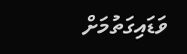ވަޑައިގަތުމަށް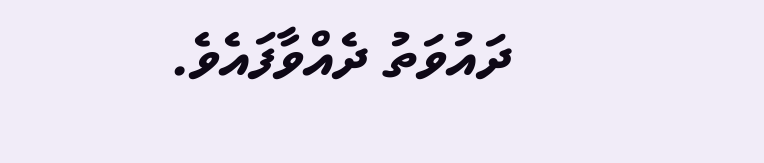ދައުވަތު ދެއްވާފައެވެ.